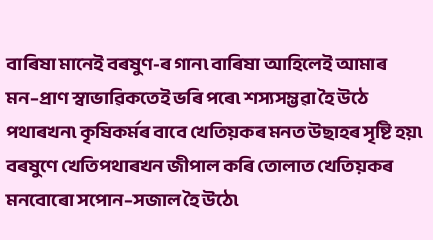বাৰিষা মানেই বৰষুণ-ৰ গান৷ বাৰিষা আহিলেই আমাৰ মন–প্রাণ স্বাভাৱিকতেই ভৰি পৰে৷ শস্যসম্ভৱা হৈ উঠে পথাৰখন৷ কৃষিকর্মৰ বাবে খেতিয়কৰ মনত উছাহৰ সৃষ্টি হয়৷ বৰষুণে খেতিপথাৰখন জীপাল কৰি তোলাত খেতিয়কৰ মনবোৰো সপোন–সজাল হৈ উঠে৷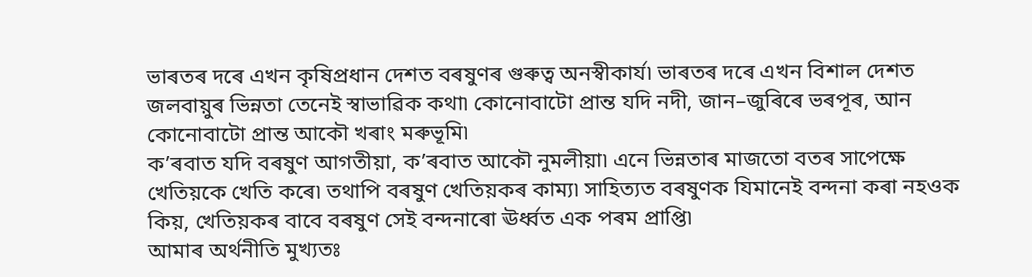ভাৰতৰ দৰে এখন কৃষিপ্রধান দেশত বৰষুণৰ গুৰুত্ব অনস্বীকার্য৷ ভাৰতৰ দৰে এখন বিশাল দেশত জলবায়ুৰ ভিন্নতা তেনেই স্বাভাৱিক কথা৷ কোনোবাটো প্রান্ত যদি নদী, জান–জুৰিৰে ভৰপূৰ, আন কোনোবাটো প্রান্ত আকৌ খৰাং মৰুভূমি৷
ক’ৰবাত যদি বৰষুণ আগতীয়া, ক’ৰবাত আকৌ নুমলীয়া৷ এনে ভিন্নতাৰ মাজতো বতৰ সাপেক্ষে খেতিয়কে খেতি কৰে৷ তথাপি বৰষুণ খেতিয়কৰ কাম্য৷ সাহিত্যত বৰষুণক যিমানেই বন্দনা কৰা নহওক কিয়, খেতিয়কৰ বাবে বৰষুণ সেই বন্দনাৰো ঊর্ধ্বত এক পৰম প্রাপ্তি৷
আমাৰ অর্থনীতি মুখ্যতঃ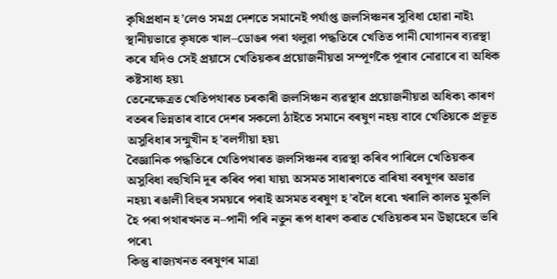কৃষিপ্রধান হ’লেও সমগ্র দেশতে সমানেই পর্যাপ্ত জলসিঞ্চনৰ সুবিধা হোৱা নাই৷ স্থানীয়ভাৱে কৃষকে খাল–ডোঙৰ পৰা থলুৱা পদ্ধতিৰে খেতিত পানী যোগানৰ ব্যৱস্থা কৰে যদিও সেই প্রয়াসে খেতিয়কৰ প্রয়োজনীয়তা সম্পূর্ণকৈ পূৰাব নোৱাৰে বা অধিক কষ্টসাধ্য হয়৷
তেনেক্ষেত্রত খেতিপথাৰত চৰকাৰী জলসিঞ্চন ব্যৱস্থাৰ প্রয়োজনীয়তা অধিক৷ কাৰণ বতৰৰ ভিন্নতাৰ বাবে দেশৰ সকলো ঠাইতে সমানে বৰষুণ নহয় বাবে খেতিয়কে প্রভূত অসুবিধাৰ সন্মুখীন হ’বলগীয়া হয়৷
বৈজ্ঞানিক পদ্ধতিৰে খেতিপথাৰত জলসিঞ্চনৰ ব্যৱস্থা কৰিব পাৰিলে খেতিয়কৰ অসুবিধা বহুখিনি দূৰ কৰিব পৰা যায়৷ অসমত সাধাৰণতে বাৰিষা বৰষুণৰ অভাৱ নহয়৷ ৰঙালী বিহুৰ সময়ৰে পৰাই অসমত বৰষুণ হ’বলৈ ধৰে৷ খৰালি কালত মুকলি হৈ পৰা পথাৰখনত ন–পানী পৰি নতুন ৰূপ ধাৰণ কৰাত খেতিয়কৰ মন উছাহেৰে ভৰি পৰে৷
কিন্তু ৰাজ্যখনত বৰষুণৰ মাত্রা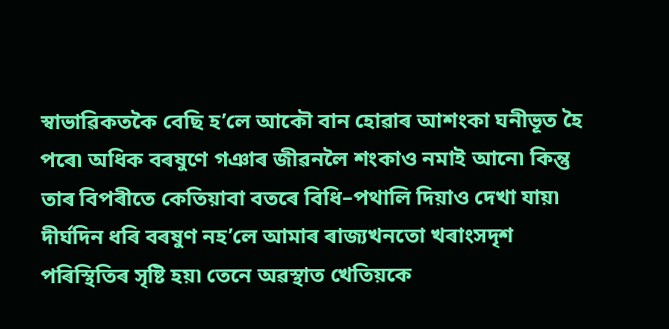স্বাভাৱিকতকৈ বেছি হ’লে আকৌ বান হোৱাৰ আশংকা ঘনীভূত হৈ পৰে৷ অধিক বৰষুণে গঞাৰ জীৱনলৈ শংকাও নমাই আনে৷ কিন্তু তাৰ বিপৰীতে কেতিয়াবা বতৰে বিধি–পথালি দিয়াও দেখা যায়৷ দীর্ঘদিন ধৰি বৰষুণ নহ’লে আমাৰ ৰাজ্যখনতো খৰাংসদৃশ পৰিস্থিতিৰ সৃষ্টি হয়৷ তেনে অৱস্থাত খেতিয়কে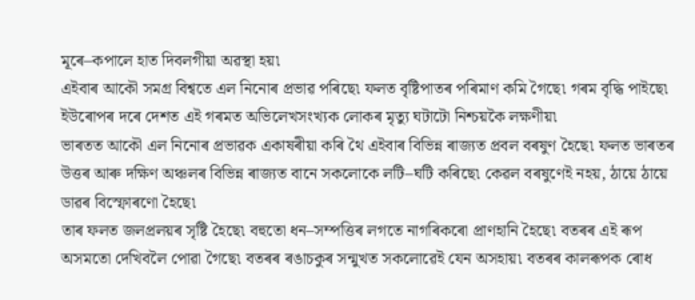মূৰে–কপালে হাত দিবলগীয়া অৱস্থা হয়৷
এইবাৰ আকৌ সমগ্র বিশ্বতে এল নিনোৰ প্রভাৱ পৰিছে৷ ফলত বৃষ্টিপাতৰ পৰিমাণ কমি গৈছে৷ গৰম বৃদ্ধি পাইছে৷ ইউৰোপৰ দৰে দেশত এই গৰমত অভিলেখসংখ্যক লোকৰ মৃত্যু ঘটাটো নিশ্চয়কৈ লক্ষণীয়৷
ভাৰতত আকৌ এল নিনোৰ প্রভাৱক একাষৰীয়া কৰি থৈ এইবাৰ বিভিন্ন ৰাজ্যত প্রবল বৰষুণ হৈছে৷ ফলত ভাৰতৰ উত্তৰ আৰু দক্ষিণ অঞ্চলৰ বিভিন্ন ৰাজ্যত বানে সকলোকে লটি–ঘটি কৰিছে৷ কেৱল বৰষুণেই নহয়, ঠায়ে ঠায়ে ডাৱৰ বিস্ফোৰণো হৈছে৷
তাৰ ফলত জলপ্রলয়ৰ সৃষ্টি হৈছে৷ বহুতো ধন–সম্পত্তিৰ লগতে নাগৰিকৰো প্রাণহানি হৈছে৷ বতৰৰ এই ৰূপ অসমতো দেখিবলৈ পোৱা গৈছে৷ বতৰৰ ৰঙাচকুৰ সন্মুখত সকলোৱেই যেন অসহায়৷ বতৰৰ কালৰূপক ৰোধ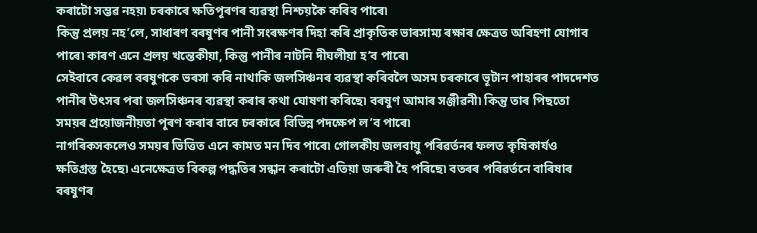কৰাটো সম্ভৱ নহয়৷ চৰকাৰে ক্ষতিপূৰণৰ ব্যৱস্থা নিশ্চয়কৈ কৰিব পাৰে৷
কিন্তু প্রলয় নহ’লে, সাধাৰণ বৰষুণৰ পানী সংৰক্ষণৰ দিহা কৰি প্রাকৃতিক ভাৰসাম্য ৰক্ষাৰ ক্ষেত্রত অৰিহণা যোগাব পাৰে৷ কাৰণ এনে প্রলয় খন্তেকীয়া, কিন্তু পানীৰ নাটনি দীঘলীয়া হ’ব পাৰে৷
সেইবাবে কেৱল বৰষুণকে ভৰসা কৰি নাথাকি জলসিঞ্চনৰ ব্যৱস্থা কৰিবলৈ অসম চৰকাৰে ভূটান পাহাৰৰ পাদদেশত পানীৰ উৎসৰ পৰা জলসিঞ্চনৰ ব্যৱস্থা কৰাৰ কথা ঘোষণা কৰিছে৷ বৰষুণ আমাৰ সঞ্জীৱনী৷ কিন্তু তাৰ পিছতো সময়ৰ প্রয়োজনীয়তা পূৰণ কৰাৰ বাবে চৰকাৰে বিভিন্ন পদক্ষেপ ল’ব পাৰে৷
নাগৰিকসকলেও সময়ৰ ভিত্তিত এনে কামত মন দিব পাৰে৷ গোলকীয় জলবায়ু পৰিৱর্তনৰ ফলত কৃষিকার্যও ক্ষতিগ্রস্ত হৈছে৷ এনেক্ষেত্রত বিকল্প পদ্ধতিৰ সন্ধান কৰাটো এতিয়া জৰুৰী হৈ পৰিছে৷ বতৰৰ পৰিৱর্তনে বাৰিষাৰ বৰষুণৰ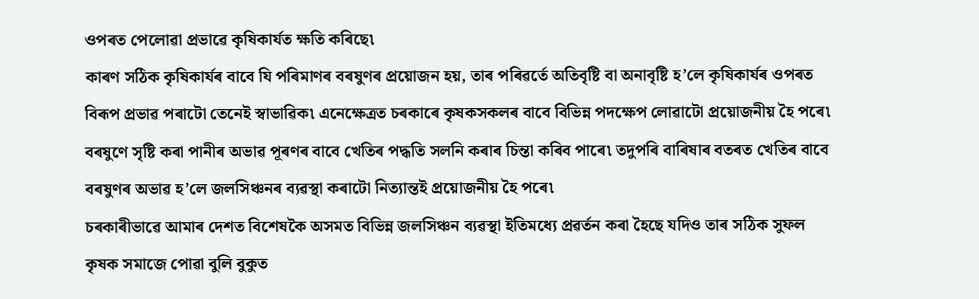ওপৰত পেলোৱা প্রভাৱে কৃষিকার্যত ক্ষতি কৰিছে৷
কাৰণ সঠিক কৃষিকার্যৰ বাবে যি পৰিমাণৰ বৰষুণৰ প্রয়োজন হয়, তাৰ পৰিৱর্তে অতিবৃষ্টি বা অনাবৃষ্টি হ’লে কৃষিকার্যৰ ওপৰত বিৰূপ প্রভাৱ পৰাটো তেনেই স্বাভাৱিক৷ এনেক্ষেত্রত চৰকাৰে কৃষকসকলৰ বাবে বিভিন্ন পদক্ষেপ লোৱাটো প্রয়োজনীয় হৈ পৰে৷
বৰষুণে সৃষ্টি কৰা পানীৰ অভাৱ পূৰণৰ বাবে খেতিৰ পদ্ধতি সলনি কৰাৰ চিন্তা কৰিব পাৰে৷ তদুপৰি বাৰিষাৰ বতৰত খেতিৰ বাবে বৰষুণৰ অভাৱ হ’লে জলসিঞ্চনৰ ব্যৱস্থা কৰাটো নিত্যান্তই প্রয়োজনীয় হৈ পৰে৷
চৰকাৰীভাৱে আমাৰ দেশত বিশেষকৈ অসমত বিভিন্ন জলসিঞ্চন ব্যৱস্থা ইতিমধ্যে প্রৱর্তন কৰা হৈছে যদিও তাৰ সঠিক সুফল কৃষক সমাজে পোৱা বুলি বুকুত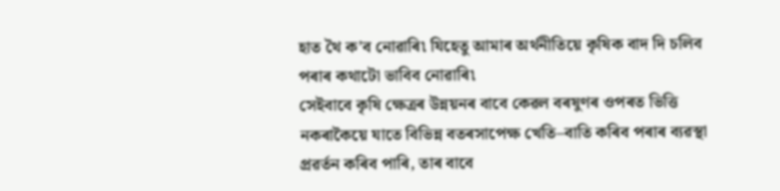হাত থৈ ক’ব নোৱাৰি৷ যিহেতু আমাৰ অর্থনীতিয়ে কৃষিক বাদ দি চলিব পৰাৰ কথাটো ভাবিব নোৱাৰি৷
সেইবাবে কৃষি ক্ষেত্রৰ উন্নয়নৰ বাবে কেৱল বৰষুণৰ ওপৰত ভিত্তি নকৰাকৈয়ে যাতে বিভিন্ন বতৰসাপেক্ষ খেতি–বাতি কৰিব পৰাৰ ব্যৱস্থা প্রৱর্তন কৰিব পাৰি, তাৰ বাবে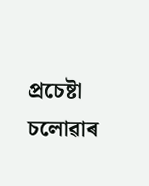প্রচেষ্টা চলোৱাৰ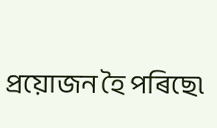প্রয়োজন হৈ পৰিছে৷